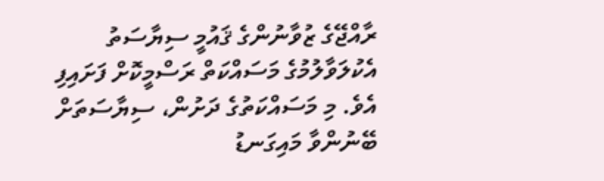ރާއްޖޭގެ ޒުވާނުންގެ ޤައުމީ ސިޔާސަތު އެކުލަވާލުމުގެ މަސައްކަތް ރަސްމީކޮށް ފަށައިފި އެވެ. މި މަސައްކަތުގެ ދަށުން، ސިޔާސަތަށް ބޭނުންވާ މައިގަނޑު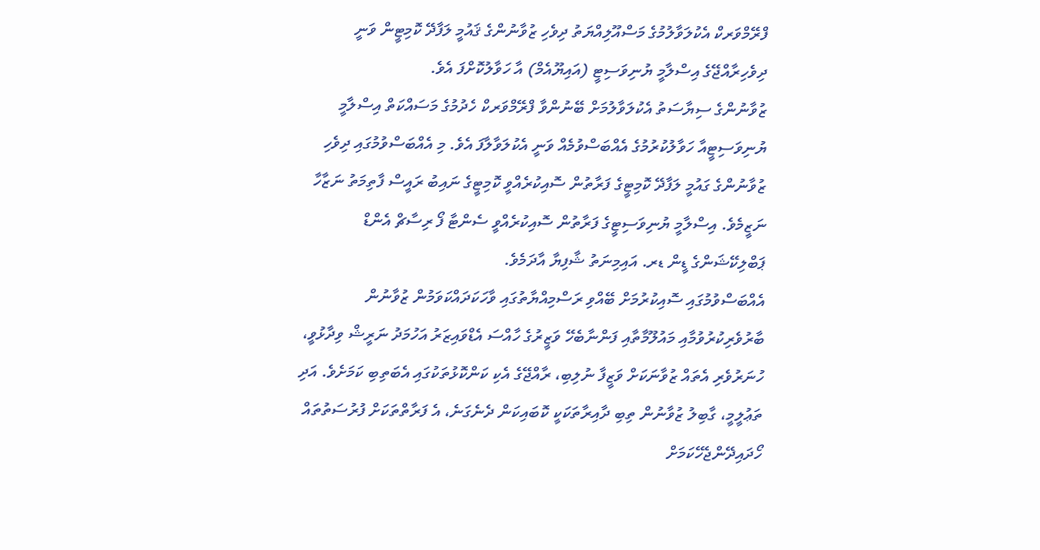ފްރޭމްވަރކް އެކުލަވާލުމުގެ މަސްއޫލިއްޔަތު ދިވެހި ޒުވާނުންގެ ޤައުމީ ލަފާދޭ ކޮމިޓީން ވަނީ ދިވެހިރާއްޖޭގެ އިސްލާމީ ޔުނިވަސިޓީ (އައިޔޫއެމް) އާ ހަވާލުކޮށްފަ އެވެ.
ޒުވާނުންގެ ސިޔާސަތު އެކުލަވާލުމަށް ބޭނުންވާ ފްރޭމްވަރކް ހެދުމުގެ މަސައްކަތް އިސްލާމީ ޔުނިވަސިޓީއާ ހަވާލުކުރުމުގެ އެއްބަސްވުމެއް ވަނީ އެކުލަވާލާފަ އެވެ. މި އެއްބަސްވުމުގައި ދިވެހި ޒުވާނުންގެ ގައުމީ ލަފާދޭ ކޮމިޓީގެ ފަރާތުން ސޮއިކުރެއްވީ ކޮމިޓީގެ ނައިބު ރައީސް ފާތިމަތު ނަޒާހާ ނަޒީމެވެ. އިސްލާމީ ޔުނިވަސިޓީގެ ފަރާތުން ސޮއިކުރެއްވީ ސެންޓާ ފޯ ރިސާޗް އެންޑް ޕަބްލިކޭޝަންގެ ޑީން ޑރ. އައިމިނަތު ޝާފިޔާ އާދަމެވެ.
އެއްބަސްވުމުގައި ސޮއިކުރުމަށް ބޭއްވި ރަސްމިއްޔާތުގައި ވާހަކަދައްކަވަމުން ޒުވާނުން ބާރުވެރިކުރުވުމާއި މައުލޫމާތާއި ފަންނާބެހޭ ވަޒީރުގެ ހާއްސަ އެޑްވައިޒަރު އަހުމަދު ނަރީޝް ވިދާޅުވީ، ހުނަރުވެރި އެތައް ޒުވާނަކަށް ވަޒީފާ ނުލިބި، ރާއްޖޭގެ އެކި ކަންކޮޅުތަކުގައި އެބަތިބި ކަމަށެވެ. އަދި ތަޢުލީމީ، ގާބިލު ޒުވާނުން ތިބި ދާއިރާތަކަކީ ކޮބައިކަން ދެނެގަނެ، އެ ފަރާތްތަކަށް ފުރުސަތުތައް ހޯދައިދޭންޖެހޭކަމަށް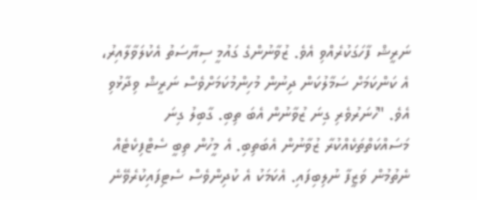ނަރީޝް ފާހަގަކުރެއްވި އެވެ. ޒުވާނުންގެ ގައުމީ ސިޔާސަތު އެކުލަވާލާއިރު، އެ ކަންކަމަށް ސަމާލުކަން ދިނުން މުހިންމުކަމަށްވެސް ނަރީޝް ވިދާޅުވި އެވެ. "ހުނަރުވެރި ގިނަ ޒުވާނުން އެބަ ތިބި. ގާބިލު ގިނަ މަސައްކަތްތަކެއްކުރާ ޒުވާނުން އެބަތިބި. އެ މީހުން ތިބީ ސެޓްފިކެޓެއް ނެތުމުން ވަޒީފާ ނުލިބިފައި. އެކަމަކު އެ ކުދިންވެސް ސެޓިފައިކުރެވޭނެ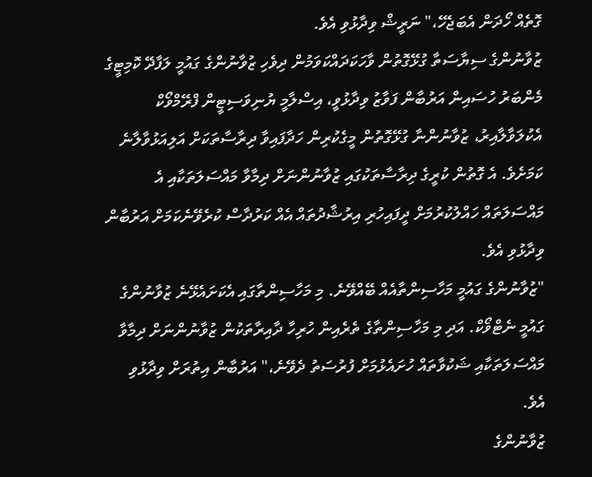ގޮތެއް ހޯދަން އެބަޖެހޭ،" ނަރީޝް ވިދާޅުވި އެވެ.
ޒުވާނުންގެ ސިޔާސަތާ ގުޅޭގޮތުން ވާހަކަދައްކަވަމުން ދިވެހި ޒުވާނުންގެ ގައުމީ ލަފާދޭ ކޮމިޓީގެ މެންބަރު ހުސައިން އަރުބާން ފަވާޒު ވިދާޅުވީ، އިސްލާމީ ޔުނިވަސިޓީން ފްރޭމްވޯކް އެކުލަވާލާއިރު، ޒުވާނުންނާ ގުޅޭގޮތުން މީގެކުރިން ހަދާފައިވާ ދިރާސާތަކަށް އަލިއަޅުވާލާނެ ކަމަށެވެ. އެ ގޮތުން ކުރީގެ ދިރާސާތަކުގައި ޒުވާނުންނަށް ދިމާވާ މައްސަލަތަކާއި އެ މައްސަލަތައް ހައްލުކުރުމަށް ދީފައިހުރި އިރުޝާދުތައް އެއް ކަރުދާސް ކުރެވޭނެކަމަށް އަރުބާން ވިދާޅުވި އެވެ.
"ޒުވާނުންގެ ގައުމީ މަހާސިންތާއެއް ބޭއްވޭނެ. މި މަހާސިންތާގައި އެކަށައެޅޭނެ ޒުވާނުންގެ ގައުމީ ނެޓްވޯކް. އަދި މި މަހާސިންތާގެ ތެރެއިން ހުރިހާ ދާއިރާތަކުން ޒުވާނުންނަށް ދިމާވާ މައްސަލަތަކާއި ޝަކުވާތައް ހުށައެޅުމަށް ފުރުސަތު ދެވޭނެ،" އަރުބާން އިތުރަށް ވިދާޅުވި އެވެ.
ޒުވާނުންގެ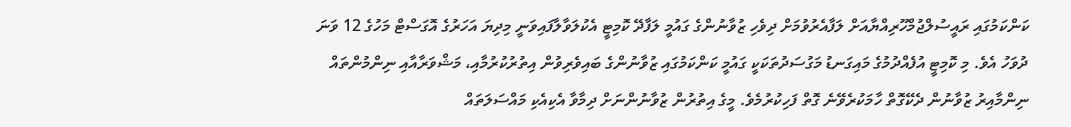ކަންކަމުގައި ރައީސުލްޖުމްހޫރިއްޔާއަށް ލަފާއެރުވުމަށް ދިވެހި ޒުވާނުންގެ ގައުމީ ލަފާދޭ ކޮމިޓީ އެކުލަވާލާފައިވަނީ މިދިޔަ އަހަރުގެ އޮގަސްޓް މަހުގެ 12 ވަނަ ދުވަހު އެވެ. މި ކޮމިޓީ އުފެއްދުމުގެ މައިގަނޑު މަގުސަދުތަކަކީ ގައުމީ ކަންކަމުގައި ޒުވާނުންގެ ބައިވެރިވުން އިތުރުކުރުމާއި، މަޝްވަރާއާއި ނިންމުންތައް ނިންމާއިރު ޒުވާނުން ދެކޭގޮތް ހާމަކުރެވޭނެ ގޮތް ފަހިކުރުމެވެ. މީގެ އިތުރުން ޒުވާނުންނަށް ދިމާވާ އެކިއެކި މައްސަލަތައް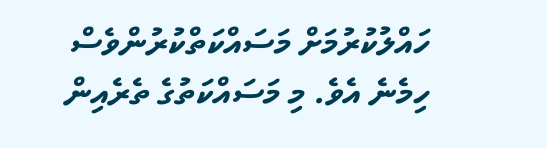ހައްލުކުރުމަށް މަސައްކަތްކުރުންވެސް ހިމެނެ އެވެ. މި މަސައްކަތުގެ ތެރެއިން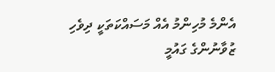އެންމެ މުހިންމު އެއް މަސައްކަތަކީ ދިވެހި ޒުވާނުންގެ ގައުމީ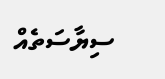ސިޔާސަތެއް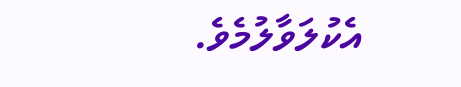އެކުލަވާލުމެވެ.